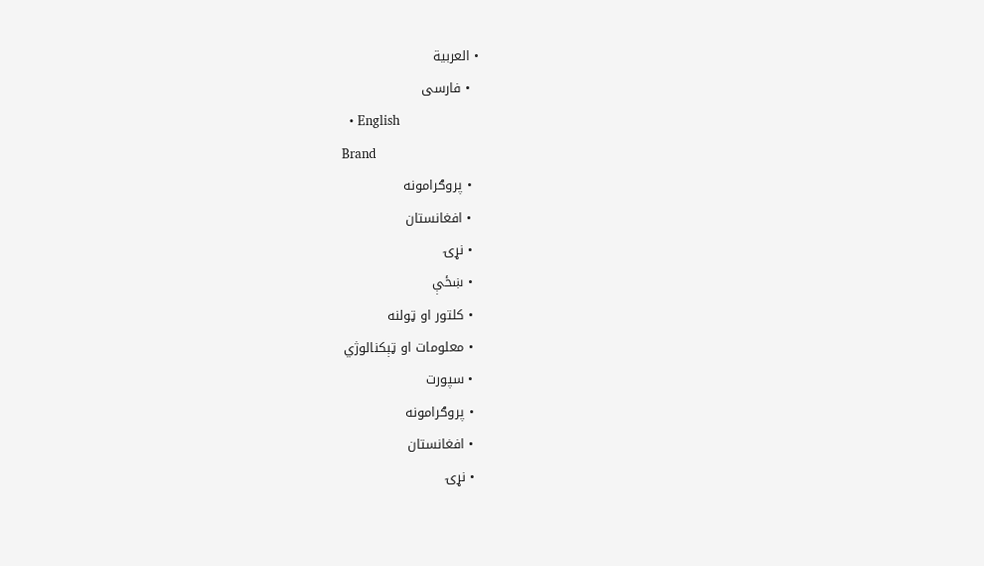• العربية
  • فارسی
  • English
Brand
  • پروګرامونه
  • افغانستان
  • نړۍ
  • ښځې
  • کلتور او ټولنه
  • معلومات او ټېکنالوژي
  • سپورت
  • پروګرامونه
  • افغانستان
  • نړۍ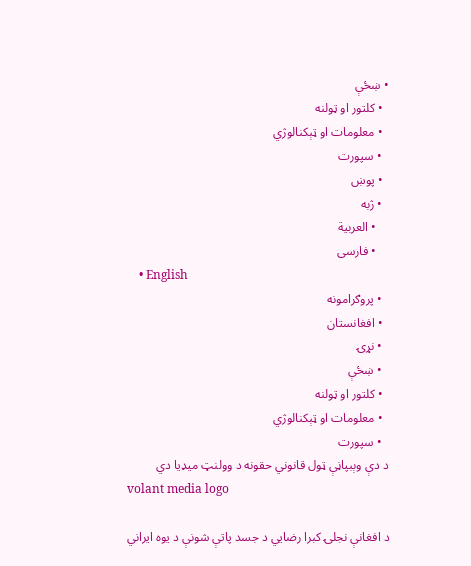• ښځې
  • کلتور او ټولنه
  • معلومات او ټېکنالوژي
  • سپورت
  • پوښ
  • ژبه
    • العربية
    • فارسی
    • English
  • پروګرامونه
  • افغانستان
  • نړۍ
  • ښځې
  • کلتور او ټولنه
  • معلومات او ټېکنالوژي
  • سپورت
د دې وېبپاڼې ټول قانوني حقونه د وولنټ میډیا دي
volant media logo

د افغانې نجلۍ کبرا رضایي د جسد پاتې شونې د یوه ایراني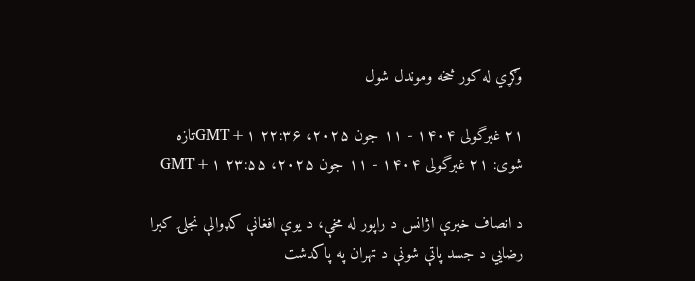وګړي له کور څخه وموندل شول

۲۱ غبرگولی ۱۴۰۴ - ۱۱ جون ۲۰۲۵، ۲۲:۳۶ GMT+۱تازه شوی: ۲۱ غبرگولی ۱۴۰۴ - ۱۱ جون ۲۰۲۵، ۲۳:۵۵ GMT+۱

د انصاف خبرې اژانس د راپور له مخې، د يوې افغانې کډوالې نجلۍ کبرا رضايي د جسد پاتې شونې د تهران په پاکدشت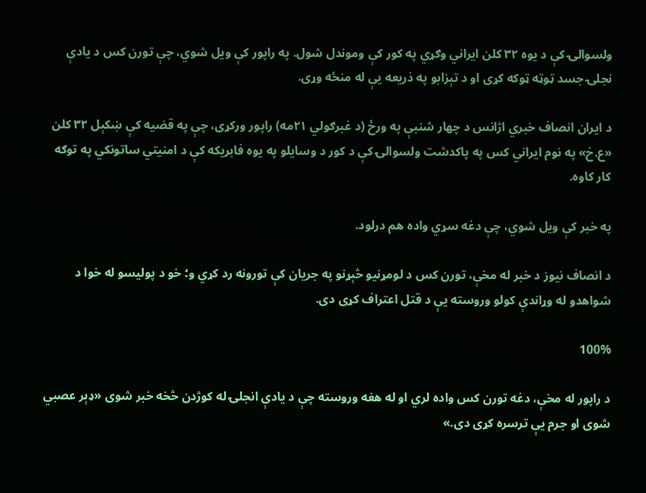ولسوالۍ کې د یوه ۳۲ کلن ایراني وګړي په کور کې وموندل شول. په راپور کې ویل شوي، چې تورن کس د یادې نجلۍ جسد ټوټه ټوکه کړی او د تېزابو په ذریعه یې له منځه وړی.

د ایران انصاف خبري اژانس د چهار شنبې په ورځ (د غبرګولي ۲۱مه) راپور ورکړی، چې په قضيه کې ښکېل ۳۲ کلن «ع.خ» په نوم ایراني کس په پاکدشت ولسوالۍ کې د کور د وسایلو په یوه فابریکه کې د امنیتي ساتونکي په توګه کار کاوه.

په خبر کې ویل شوي، چې دغه سړي واده هم درلود.

د انصاف نیوز د خبر له مخې، تورن کس د لومړنیو څېړنو په جریان کې تورونه رد کړي و؛ خو د پولیسو له خوا د شواهدو له وړاندې کولو وروسته یې د قتل اعتراف کړی دی.

100%

د راپور له مخې، دغه تورن کس واده لري او له هغه وروسته چې د یادې انجلۍ له کوژدن څخه خبر شوی «ډېر عصبي شوی او جرم یې ترسره کړی دی.»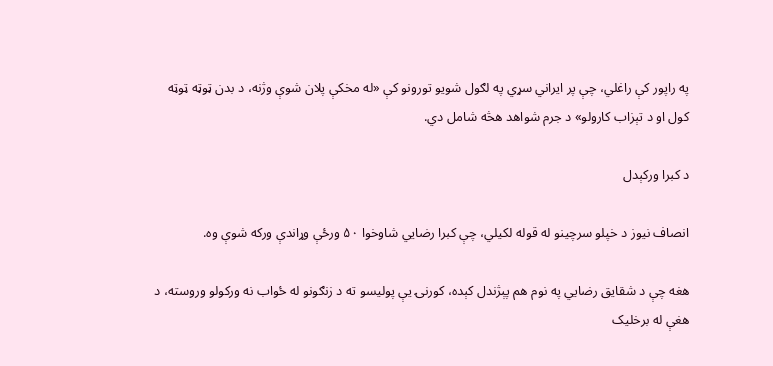په راپور کې راغلي، چې پر ایراني سړي په لګول شویو تورونو کې «له مخکې پلان شوې وژنه، د بدن ټوټه ټوټه کول او د تېزاب کارولو» د جرم شواهد هڅه شامل دي.

د کبرا ورکېدل

انصاف نیوز د خپلو سرچینو له قوله لکیلي، چې کبرا رضايي شاوخوا ۵۰ ورځې وړاندې ورکه شوې وه.

هغه چې د شقایق رضايي په نوم هم پېژندل کېده، کورنۍ یې پولیسو ته د زنګونو له ځواب نه ورکولو وروسته، د هغې له برخلیک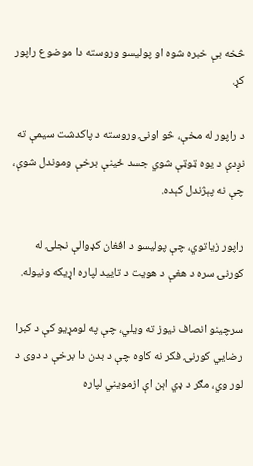څخه بې خبره شوه او پولیسو وروسته دا موضوع راپور کړ.

د راپور له مخې، څو اونۍ وروسته د پاکدشت سیمې ته نږدې د یوه ټوټې شوي جسد ځینې برخې وموندل شوې، چې نه پېژندل کېده.

راپور زیاتوي، چې پولیسو د افغان کډوالې نجلۍ له کورنۍ سره د هغې د هویت د تایید لپاره اړیکه ونیوله.

سرچینو انصاف نیوز ته ويلي، چې په لومړيو کې د کبرا رضايي کورنۍ فکر نه کاوه چې د بدن دا برخې د دوی د لور وي، مګر د ډي اېن اې ازمويني لپاره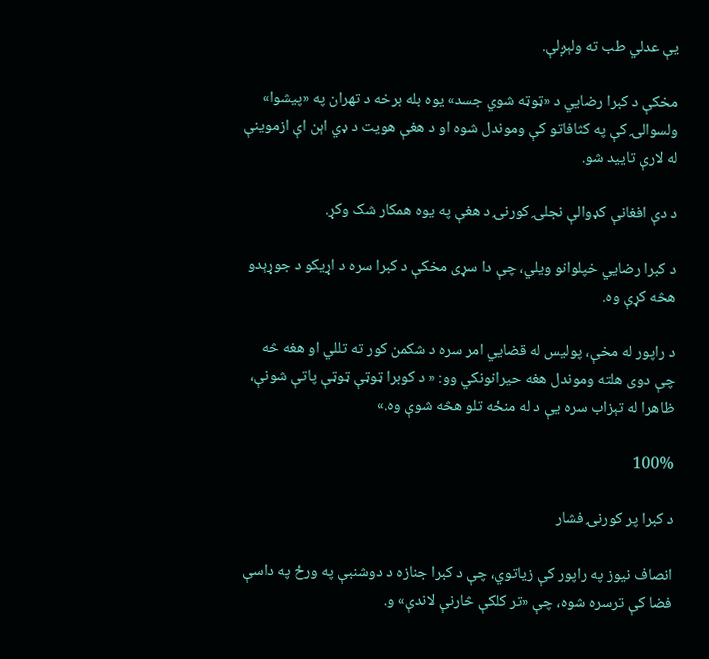یې عدلي طب ته ولېږلې.

مخکې د کبرا رضايي د «ټوټه شوي جسد» یوه بله برخه د تهران په «پیشوا» ولسوالۍ کې په کثافاتو کې وموندل شوه او د هغې هویت د ډي اېن اې ازموينې له لارې تایید شو.

د دې افغانې کډوالې نجلۍ کورنۍ د هغې په یوه همکار شک وکړ.

د کبرا رضايي خپلوانو ویلي، چې دا سړی مخکې د کبرا سره د اړیکو د جوړېدو هڅه کړې وه.

د راپور له مخې، پولیس له قضايي امر سره د شکمن کور ته تللي او هغه څه چې دوی هلته وموندل هغه حیرانونکي وو: « د کوبرا ټوټې ټوټې پاتې شونې، ظاهرا له تېزاب سره یې د له منځه تلو هڅه شوې وه.»

100%

د کبرا پر کورنۍ فشار

انصاف نیوز په راپور کې زیاتوي، چې د کبرا جنازه د دوشنبې په ورځ په داسې فضا کې ترسره شوه، چې «تر کلکې څارنې لاندې» و.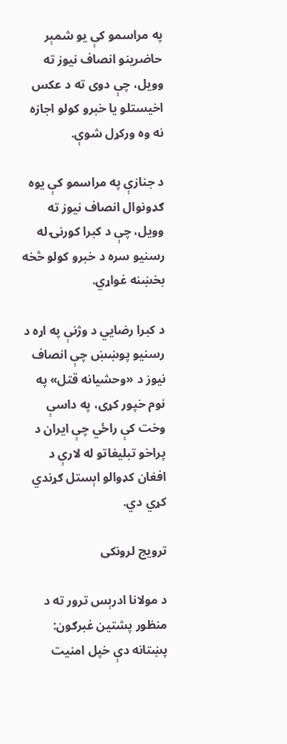په مراسمو کې یو شمېر حاضرینو انصاف نیوز ته وویل، چې دوی ته د عکس اخیستلو یا خبرو کولو اجازه نه وه ورکړل شوې.

د جنازې په مراسمو کې یوه ګډونوال انصاف نیوز ته وویل، چې د کبرا کورنۍ له رسنیو سره د خبرو کولو څخه بخښنه غواړي.

د کبرا رضايي د وژنې په اړه د رسنیو پوښښ چې انصاف نیوز د «وحشیانه قتل» په نوم خپور کړی، په داسې وخت کې راځي چې ایران د پراخو تبلیغاتو له لارې د افغان کډوالو اېستل ګړندي کړي دي.

ترویج لرونکی

د مولانا ادرېس ترور ته د منظور پشتین غبرګون: پښتانه دې خپل امنیت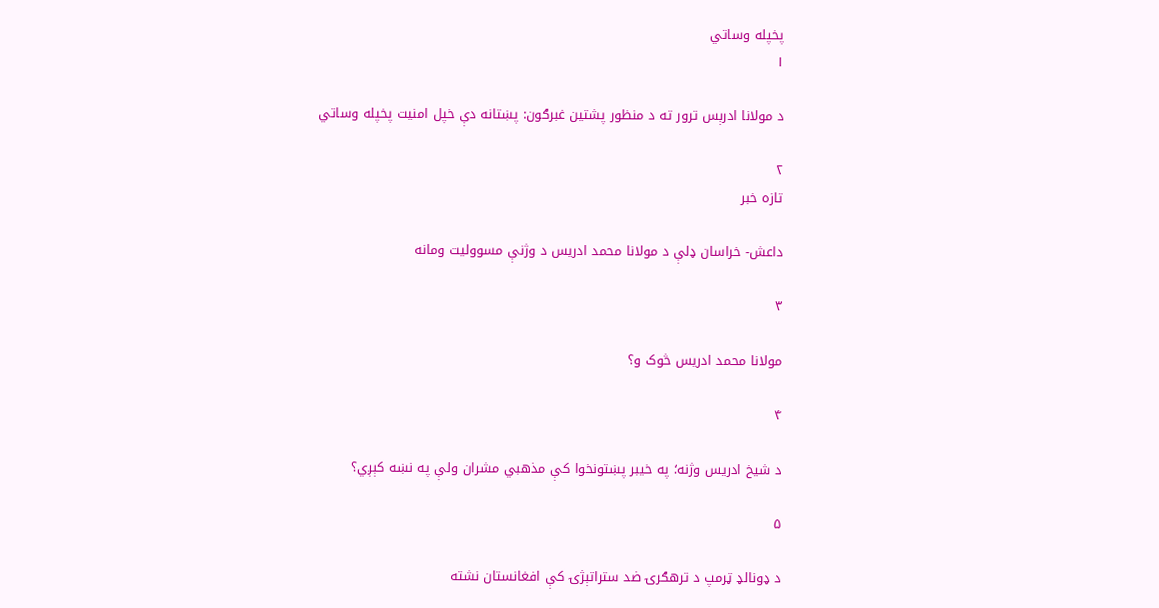پخپله وساتي
۱

د مولانا ادرېس ترور ته د منظور پشتین غبرګون: پښتانه دې خپل امنیت پخپله وساتي

۲
تازه خبر

داعش- خراسان ډلې د مولانا محمد ادریس د وژنې مسوولیت ومانه

۳

مولانا محمد ادریس څوک و؟

۴

د شیخ ادریس وژنه؛ په خیبر پښتونخوا کې مذهبي مشران ولې په نښه کېږي؟

۵

د ډونالډ ټرمپ د ترهګرۍ ضد ستراتېژۍ کې افغانستان نشته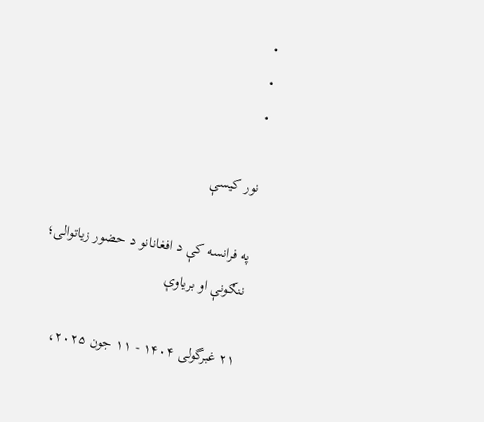•
•
•

نور کیسې

په فرانسه کې د افغانانو د حضور زیاتوالی؛ ننګونې او بریاوې

۲۱ غبرگولی ۱۴۰۴ - ۱۱ جون ۲۰۲۵،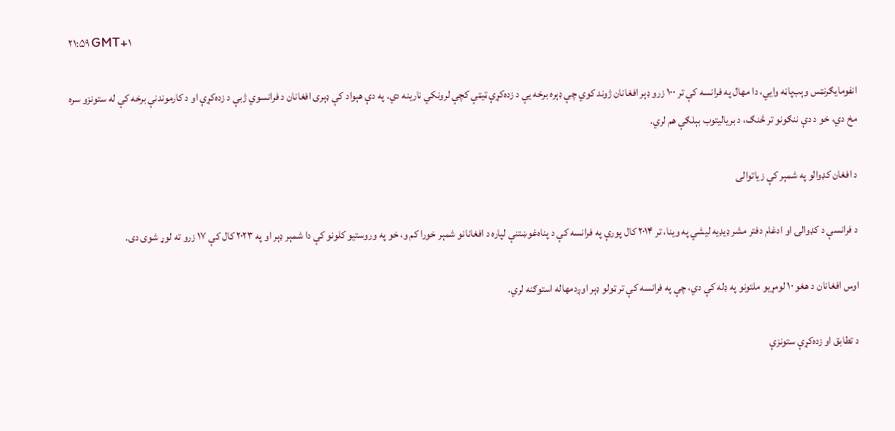۲۱:۵۹ GMT+۱

انفومایګرنټس وېب‌پاڼه وايي، دا مهال په فرانسه کې تر ۱۰۰ زرو ډېر افغانان ژوند کوي چې ډېره برخه یې د زده‌کړې ټيټې کچې لرونکي نارینه دي. په دې هېواد کې ډېری افغانان د فرانسوي ژبې د زده‌کړې او د کارموندنې برخه کې له ستونزو سره مخ دي، خو د دې ننګونو تر څنګ، د بریالیتوب بېلګې هم لري.

د افغان کډوالو په شمېر کې زیاتوالی

د فرانسې د کډوالۍ او ادغام دفتر مشر ډیډیه لیشي په وینا، تر ۲۰۱۴ کال پورې په فرانسه کې د پناه‌غوښتنې لپاره د افغانانو شمېر خورا کم و، خو په وروستیو کلونو کې دا شمېر ډېر او په ۲۰۲۳ کال کې ۱۷ زرو ته لوړ شوی دی.

اوس افغانان د هغو ۱۰ لومړیو ملتونو په ډله کې دي، چې په فرانسه کې تر ټولو ډېر اوږدمهاله استوګنه لري.

د تطابق او زده‌کړې ستونزې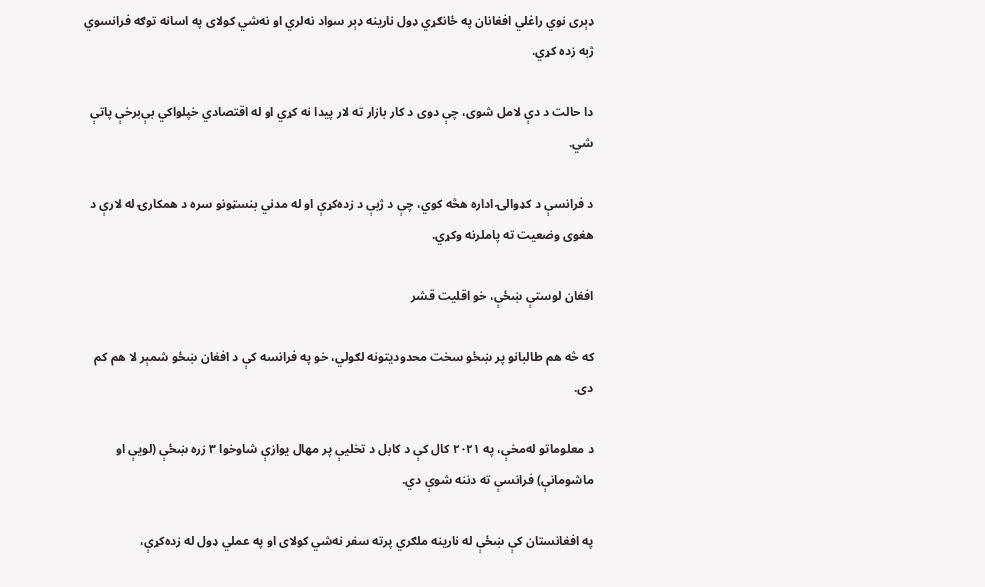ډېری نوي راغلي افغانان په ځانګړي ډول نارینه ډېر سواد نه‌لري او نه‌شي کولای په اسانه توګه فرانسوي ژبه زده‌ کړي.

دا حالت د دې لامل شوی، چې دوی د کار بازار ته لار پیدا نه کړي او له اقتصادي خپلواکي بې‌برخې پاتې شي.

د فرانسې د کډوالۍ اداره هڅه کوي، چې د ژبې د زده‌کړې او له مدني بنسټونو سره د همکارۍ له لارې د هغوی وضعیت ته پاملرنه وکړي.

افغان لوستې ښځې، خو اقلیت قشر

که څه هم طالبانو پر ښځو سخت محدودیتونه لګولي، خو په فرانسه کې د افغان ښځو شمېر لا هم کم دی.

د معلوماتو له‌مخې، په ۲۰۲۱ کال کې د کابل د تخلیې پر مهال یوازې شاوخوا ۳ زره ښځې (لویې او ماشومانې) فرانسې ته دننه شوې دي.

په افغانستان کې ښځې له نارینه ملګري پرته سفر نه‌شي کولای او په عملي ډول له زده‌کړې،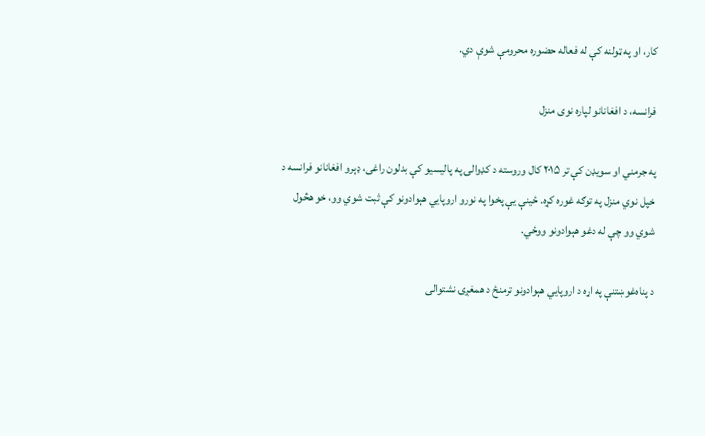کار، او په ټولنه کې له فعاله حضوره محرومې شوې دي.

فرانسه، د افغانانو لپاره نوی منزل

په جرمني او سویډن کې تر ۲۰۱۵ کال وروسته د کډوالۍ په پالیسیو کې بدلون راغی، ډېرو افغانانو فرانسه د خپل نوي منزل په توګه غوره کړه. ځینې یې پخوا په نورو اروپايي هېوادونو کې ثبت شوي وو، خو هڅول شوي وو چې له دغو هېوادونو ووځي.

د پناه‌غوښتنې په اړه د اروپايي هېوادونو ترمنځ د همغږۍ نشتوالی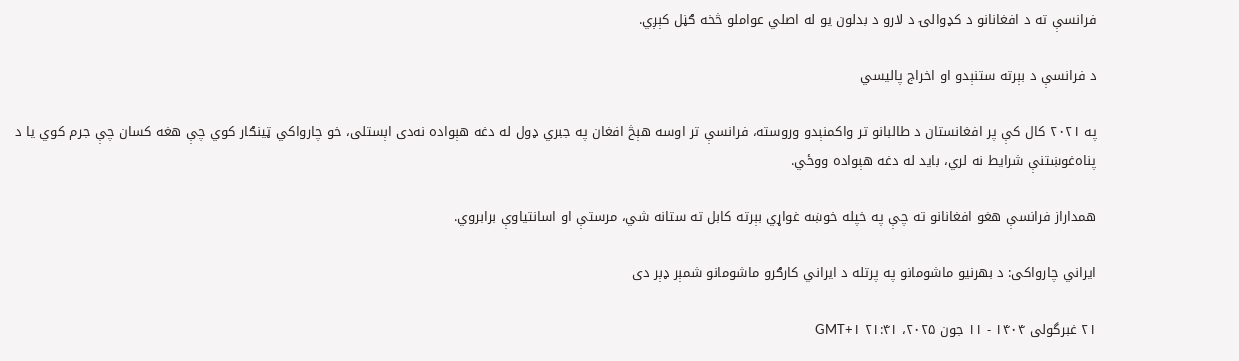فرانسې ته د افغانانو د کډوالۍ د لارو د بدلون یو له اصلي عواملو څخه ګڼل کېږي.

د فرانسې د بېرته ستنېدو او اخراج پالیسي

په ۲۰۲۱ کال کې پر افغانستان د طالبانو تر واکمنېدو وروسته، فرانسې تر اوسه هېڅ افغان په جبري ډول له دغه هېواده نه‌دی اېستلی، خو چارواکي ټینګار کوي چې هغه کسان چې جرم کوي یا د پناه‌غوښتنې شرایط نه لري، باید له دغه هېواده ووځي.

همداراز فرانسې هغو افغانانو ته چې په خپله خوښه غواړي بېرته کابل ته ستانه شي، مرستې او اسانتیاوې برابروي.

ایراني چارواکی: د بهرنیو ماشومانو په پرتله د ایراني کارګرو ماشومانو شمېر ډېر دی

۲۱ غبرگولی ۱۴۰۴ - ۱۱ جون ۲۰۲۵، ۲۱:۴۱ GMT+۱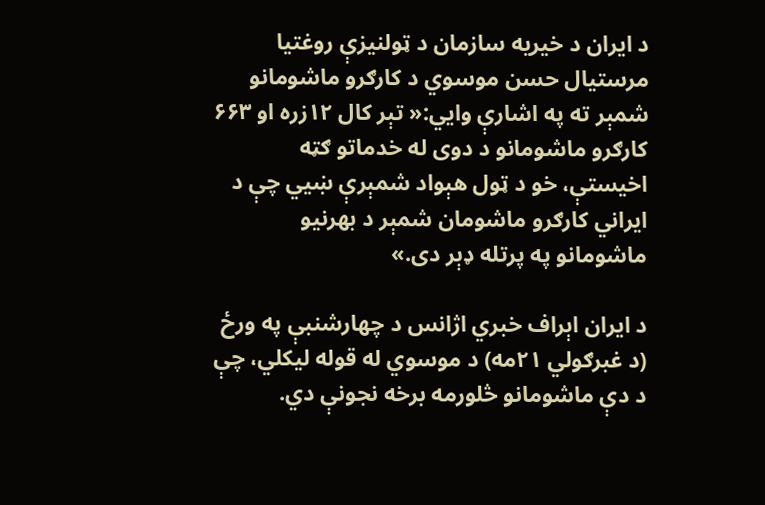د ایران د خیریه سازمان د ټولنيزې روغتيا مرستیال حسن موسوي د کارګرو ماشومانو شمېر ته په اشارې وايي:« تېر کال ۱۲زره او ۶۶۳ کارګرو ماشومانو د دوی له خدماتو ګټه اخیستې، خو د ټول هېواد شمېرې ښيي چې د ایراني کارګرو ماشومان شمېر د بهرنیو ماشومانو په پرتله ډېر دی.»

د ایران اېراف خبري اژانس د چهارشنبې په ورځ (د غبرګولي ۲۱مه) د موسوي له قوله لیکلي، چې د دې ماشومانو څلورمه برخه نجونې دي.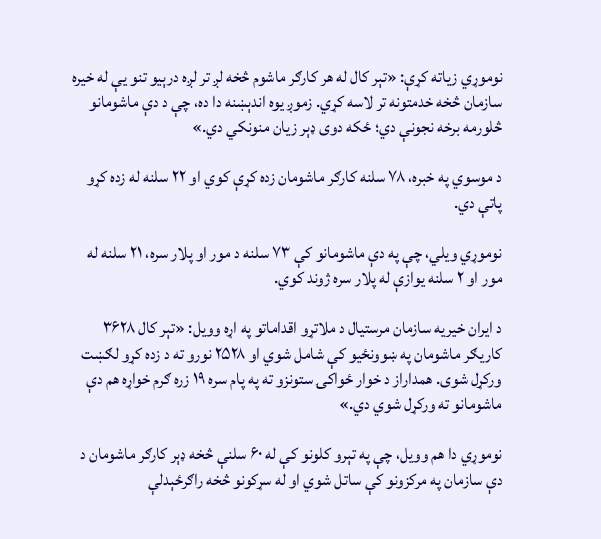نوموړي زياته کړې: «تېر کال له هر کارګر ماشوم څخه لږ تر لږه درېیو تنو یې له خیره سازمان څخه خدمتونه تر لاسه کړي. زموږ یوه اندېښنه دا ده، چې د دې ماشومانو څلورمه برخه نجونې دي؛ ځکه دوی ډېر زيان منونکي دي.»

د موسوي په خبره، ۷۸ سلنه کارګر ماشومان زده کړې کوي او ۲۲ سلنه له زده کړو پاتې دي.

نوموړي ویلي، چې په دې ماشومانو کې ۷۳ سلنه د مور او پلار سره، ۲۱ سلنه له مور او ۲ سلنه یوازې له پلار سره ژوند کوي.

د ایران خیریه سازمان مرستيال د ملاتړو اقداماتو په اړه وویل: «تېر کال ۳۶۲۸ کاریګر ماشومان په ښوونځيو کې شامل شوي او ۲۵۲۸ نورو ته د زده کړو لګښت ورکړل شوی. همداراز د خوار ځواکۍ ستونزو ته په پام سره ۱۹ زره ګرم خواړه هم دې ماشومانو ته ورکړل شوي دي.»

نوموړي دا هم وویل، چې په تېرو کلونو کې له ۶۰ سلنې څخه ډېر کارګر ماشومان د دې سازمان په مرکزونو کې ساتل شوي او له سړکونو څخه راګرځېدلې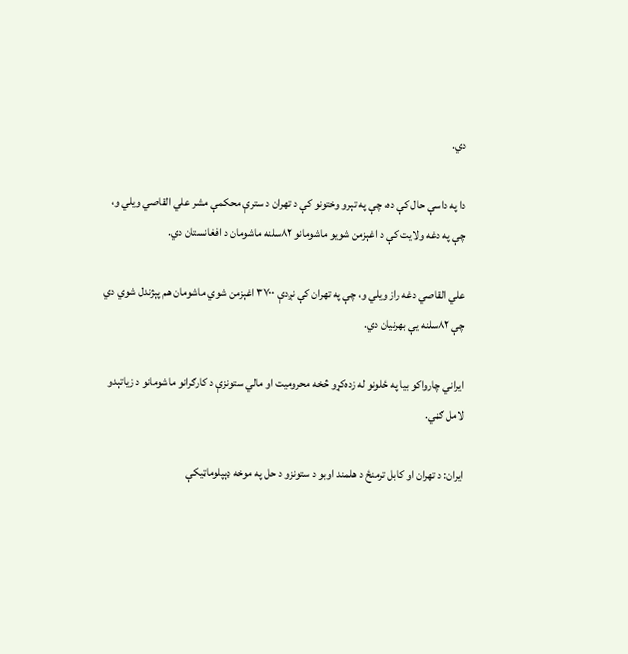دي.

دا په داسې حال کې ده، چې په تېرو وختونو کې د تهران د سترې محکمې مشر علي القاصي ویلي و، چې په دغه ولایت کې د اغېزمن شویو ماشومانو ۸۲سلنه ماشومان د افغانستان دي.

علي القاصي دغه راز ویلي و، چې په تهران کې نږدې ۳۷۰۰ اغېزمن شوي ماشومان هم پېژندل شوي دي چې ۸۲سلنه یې بهرنيان دي.

ایراني چارواکو بیا په ځلونو له زده‌کړو څخه محرومیت او مالي ستونزې د کارګرانو ماشومانو د زیاتېدو لامل ګڼي.

ایران: د تهران او کابل ترمنځ د هلمند اوبو د ستونزو د حل په موخه ډېپلوماټیکې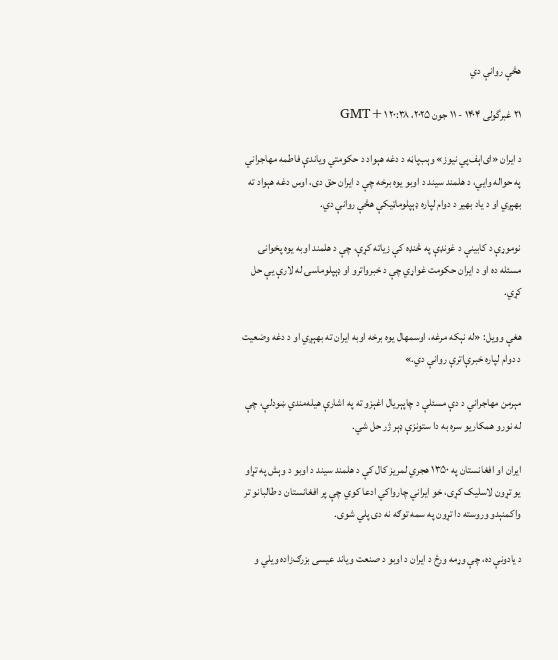هڅې روانې دي

۲۱ غبرگولی ۱۴۰۴ - ۱۱ جون ۲۰۲۵، ۲۰:۳۸ GMT+۱

د ایران «ای‌اېف‌پي نیوز» وېب‌پاڼه د دغه هېواد د حکومتي ویاندې فاطمه مهاجراني په حواله وايي، د هلمند سیند د اوبو یوه برخه چې د ایران حق دی، اوس دغه هېواد ته بهېږي او د یاد بهیر د دوام لپاره ډېپلوماټیکې هڅې روانې دي.

نوموړې د کابینې د غونډې په څنډه کې زیاته کړې، چې د هلمند اوبه یوه پخوانۍ مسئله ده او د ایران حکومت غواړي چې د خبرواترو او ډېپلوماسۍ له لارې یې حل کړي.

هغې وویل: «له نېکه مرغه، اوسمهال یوه برخه اوبه ایران ته بهېږي او د دغه وضعیت د دوام لپاره خبرې‌اترې روانې دي.»

مېرمن مهاجراني د دې مسئلې د چاپېریال اغېزو ته په اشارې هیله‌مندي ښودلې، چې له نورو همکاریو سره به دا ستونزې ډېر ژر حل شي.

ایران او افغانستان په ۱۳۵۰ هجري لمریز کال کې د هلمند سیند د اوبو د وېش په تړاو یو تړون لاسلیک کړی، خو ایراني چارواکي ادعا کوي چې پر افغانستان د طالبانو تر واکمنېدو وروسته دا تړون په سمه توګه نه دی پلي شوی.

د یادونې ده، چې وړمه ورځ د ایران د اوبو د صنعت ویاند عیسی بزرګ‌زاده ویلي و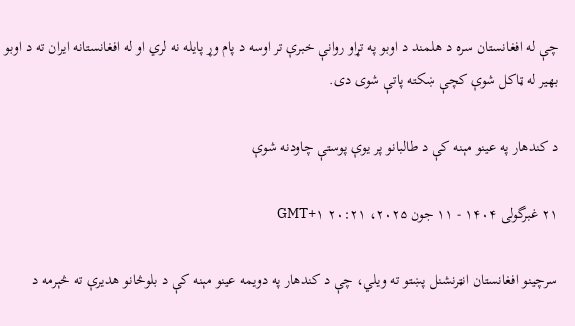چې له افغانستان سره د هلمند د اوبو په تړاو روانې خبرې تر اوسه د پام وړ پایله نه لري او له افغانستانه ایران ته د اوبو بهیر له ټاکل شوې کچې ښکته پاتې شوی دی.

د کندهار په عینو مېنه کې د طالبانو پر يوې پوستې چاودنه شوې

۲۱ غبرگولی ۱۴۰۴ - ۱۱ جون ۲۰۲۵، ۲۰:۲۱ GMT+۱

سرچينو افغانستان انټرنشنل پښتو ته ویلي، چې د کندهار په دویمه عينو مېنه کې د بلوڅانو هديرې ته څېرمه د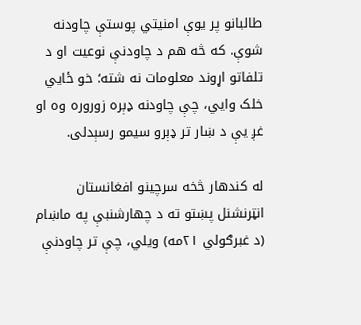طالبانو پر يوې امنیتي پوستې چاودنه شوې. که څه هم د چاودنې نوعیت او د تلفاتو اړوند معلومات نه شته؛ خو ځايي خلک وايي، چې چاودنه ډېره زوروره وه او غږ يې د ښار تر ډېرو سيمو رسېدلی.

له کندهار څخه سرچينو افغانستان انټرنشنل پښتو ته د چهارشنبې په ماښام (د غبرګولي ۲۱مه) ویلي، چې تر چاودنې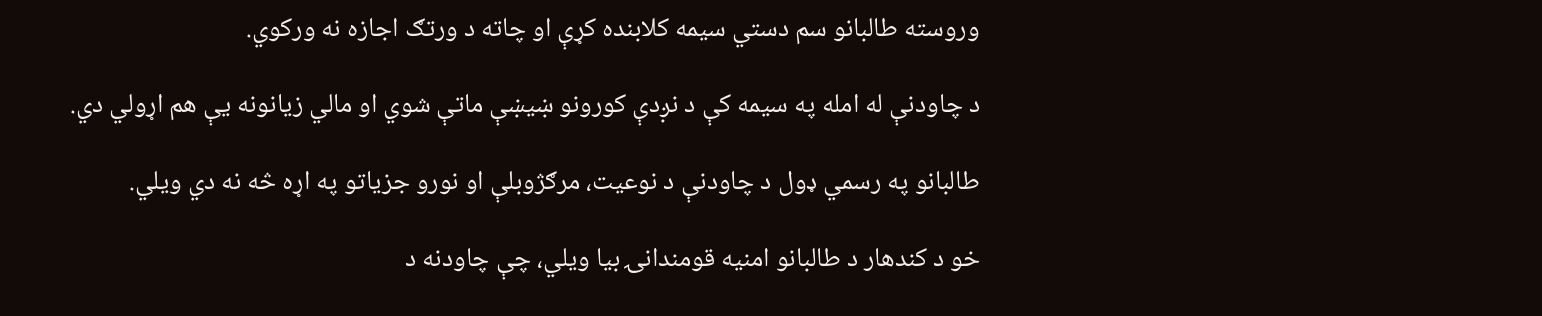وروسته طالبانو سم دستي سیمه کلابنده کړې او چاته د ورتګ اجازه نه ورکوي.

د چاودنې له امله په سيمه کې د نږدې کورونو ښيښې ماتې شوي او مالي زيانونه یې هم اړولي دي.

طالبانو په رسمي ډول د چاودنې د نوعیت، مرګژوبلې او نورو جزياتو په اړه څه نه دي ویلي.

خو د کندهار د طالبانو امنیه قومندانۍ بیا ویلي، چې چاودنه د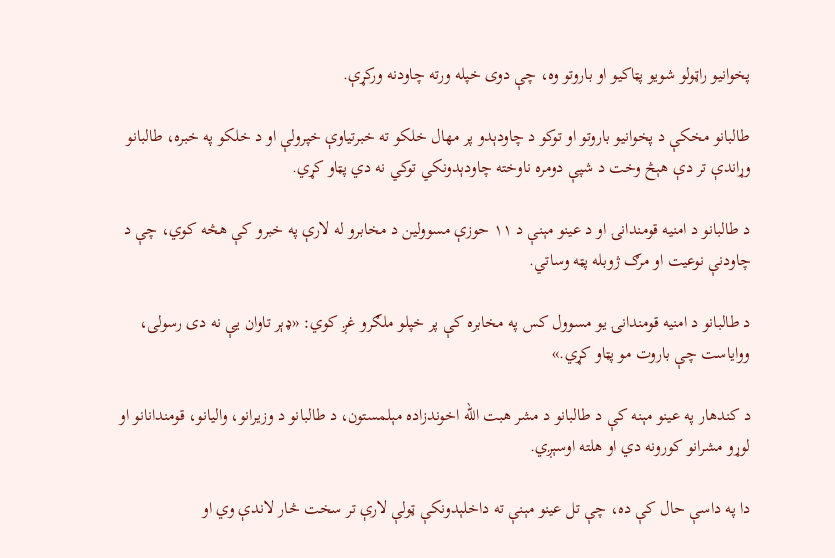پخوانيو راټولو شویو پټاکیو او باروتو وه، چې دوی خپله ورته چاودنه ورکړې.

طالبانو مخکې د پخوانيو باروتو او توکو د چاودېدو پر مهال خلکو ته خبرتياوې خپرولې او د خلکو په خبره، طالبانو وړاندې تر دې هېڅ وخت د شپې دومره ناوخته چاودېدونکي توکي نه دي پټاو کړي.

د طالبانو د امنیه قومندانۍ او د عینو مېنې د ۱۱ حوزې مسوولین د مخابرو له لارې په خبرو کې هڅه کوي، چې د چاودنې نوعیت او مرګ ژوبله پټه وساتي.

د طالبانو د امنیه قومندانۍ يو مسوول کس په مخابره کې پر خپلو ملګرو غږ کوي: «ډېر تاوان یې نه دی رسولی، ووایاست چې باروت مو پټاو کړي.»

د کندهار په عينو مېنه کې د طالبانو د مشر هبت الله اخوندزاده مېلمستون، د طالبانو د وزیرانو، والیانو، قومندانانو او لوړو مشرانو کورونه دي او هلته اوسېږي.

دا په داسې حال کې ده، چې تل عينو مېنې ته داخلېدونکې ټولې لارې تر سخت څار لاندې وي او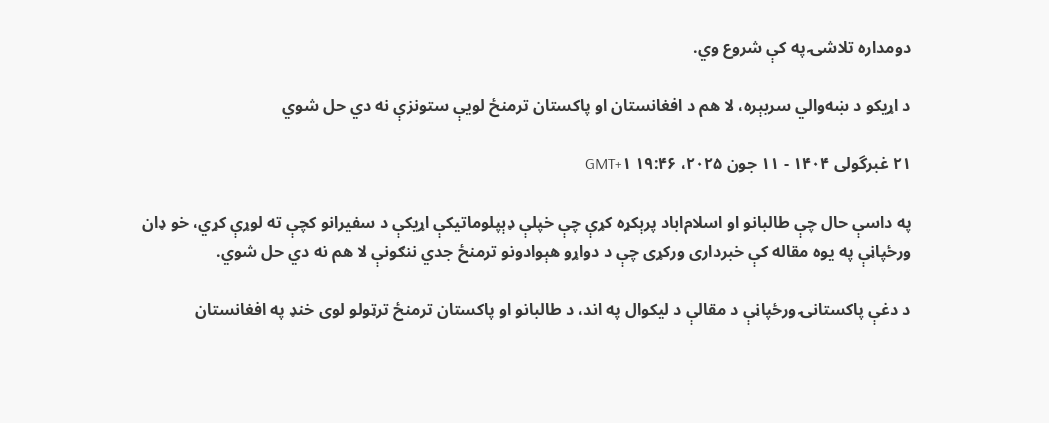دومداره تلاشۍ په کې شروع وي.

د اړیکو د ښه‌والي سربېره، لا هم د افغانستان او پاکستان ترمنځ لویې ستونزې نه دي حل شوي

۲۱ غبرگولی ۱۴۰۴ - ۱۱ جون ۲۰۲۵، ۱۹:۴۶ GMT+۱

په داسې حال چې طالبانو او اسلام‌اباد پرېکړه کړې چې خپلې ډېپلوماتیکې اړیکې د سفیرانو کچې ته لوړې کړي، خو ډان ورځپاڼې په یوه مقاله کې خبرداری ورکړی چې د دواړو هېوادونو ترمنځ جدي ننګونې لا هم نه دي حل شوي.

د دغې پاکستانۍ ورځپاڼې د مقالې د لیکوال په اند، د طالبانو او پاکستان ترمنځ ترټولو لوی خنډ په افغانستان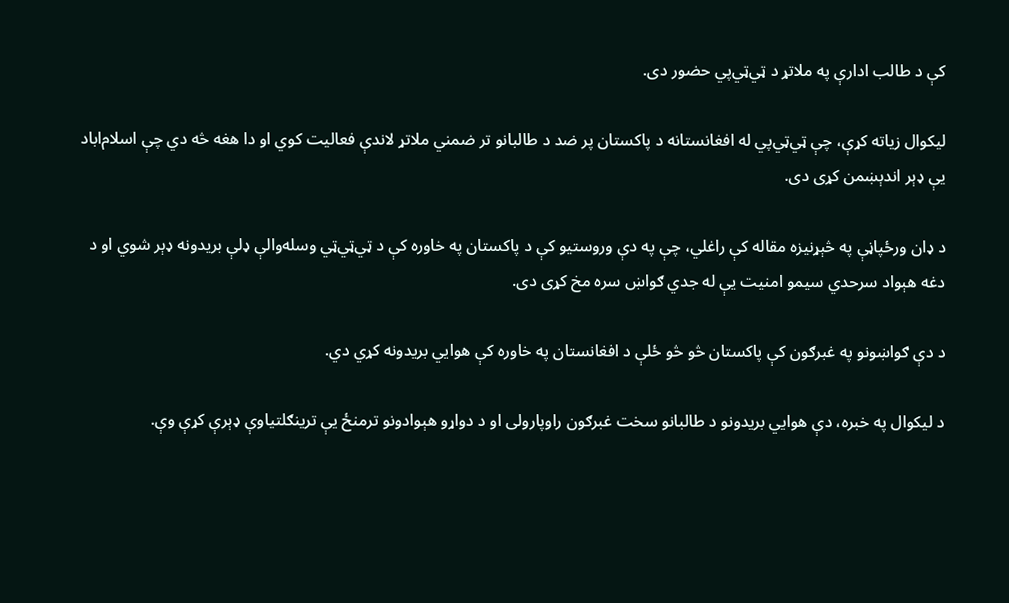کې د طالب ادارې په ملاتړ د ټي‌ټي‌پي حضور دی.

لیکوال زیاته کړې، چې ټي‌ټي‌پي له افغانستانه د پاکستان پر ضد د طالبانو تر ضمني ملاتړ لاندې فعالیت کوي او دا هغه څه دي چې اسلام‌اباد یې ډېر اندېښمن کړی دی.

د ډان ورځپاڼې په څېړنیزه مقاله کې راغلي، چې په دې وروستیو کې د پاکستان په خاوره کې د ټي‌ټي‌ټي وسله‌والې ډلې بریدونه ډېر شوي او د دغه هېواد سرحدي سیمو امنیت یې له جدي ګواښ سره مخ کړی دی.

د دې ګواښونو په غبرګون کې پاکستان څو څو ځلې د افغانستان په خاوره کې هوايي بریدونه کړي دي.

د لیکوال په خبره، دې هوایي بریدونو د طالبانو سخت غبرګون راوپارولی او د دواړو هېوادونو ترمنځ یې ترینګلتیاوې ډېرې کړې وې.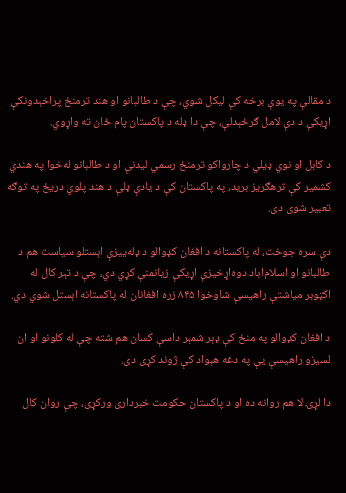د مقالې په یوې برخه کې لیکل شوي، چې د طالبانو او هند ترمنځ پراخېدونکې اړیکې د دې لامل ګرځېدلې، چې دا ډله د پاکستان پام ځان ته واړوي.

د کابل او نوي ډیلي د چارواکو ترمنځ رسمي لیدنې او د طالبانو له‌خوا په هندي کشمیر کې ترهګریز برید، په پاکستان کې د یادې ډلې د هند پلوي دریځ په توګه تعبیر شوی دی.

دې سره جوخت، له پاکستانه د افغان کډوالو د ډله‌ییزې اېستلو سیاست هم د طالبانو او اسلام‌اباد دوه‌اړخیزې اړیکې زیانمنې کړي دي، چې د تېر کال له اکټوبر میاشتې راهیسې شاوخوا ۸۴۵ زره افغانان له پاکستانه اېستل شوي دي.

د افغان کډوالو په منځ کې ډېر شمېر داسې کسان هم شته چې له کلونو او ان لسیزو راهیسې یې په دغه هېواد کې ژوند کړی دی.

دا لړۍ لا هم روانه ده او د پاکستان حکومت خبرداری ورکړی، چې روان کال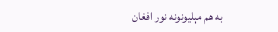به هم مېلیونونه نور افغان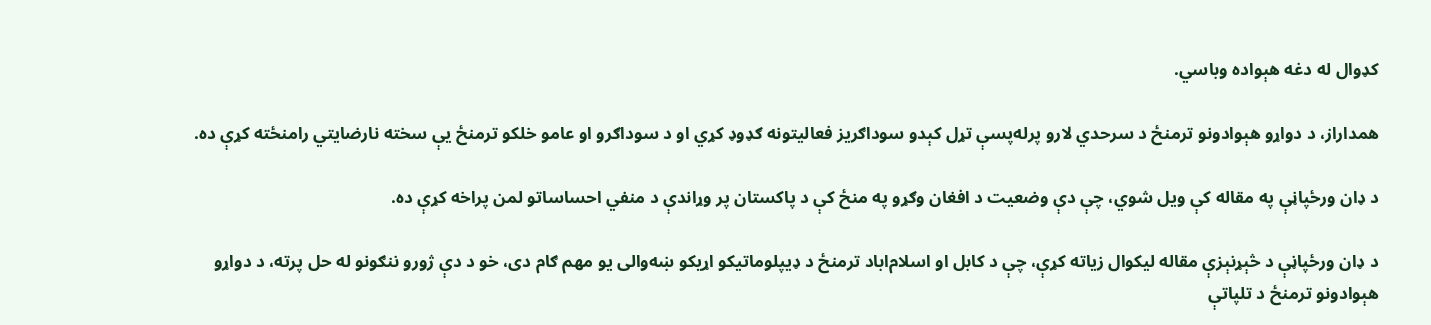کډوال له دغه هېواده وباسي.

همداراز، د دواړو هېوادونو ترمنځ د سرحدي لارو پرله‌پسې تړل کېدو سوداګریز فعالیتونه ګډوډ کړي او د سوداګرو او عامو خلکو ترمنځ یې سخته نارضایتي رامنځته کړې ده.

د ډان ورځپاڼې په مقاله کې ویل شوي، چې دې وضعیت د افغان وګړو په منځ کې د پاکستان پر وړاندې د منفي احساساتو لمن پراخه کړې ده.

د ډان ورځپاڼې د څېړنېزې مقاله لیکوال زیاته کړې، چې د کابل او اسلام‌اباد ترمنځ د ډیپلوماتیکو اړیکو ښه‌والی یو مهم ګام دی، خو د دې ژورو ننګونو له حل پرته، د دواړو هېوادونو ترمنځ د تلپاتې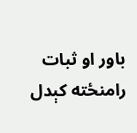باور او ثبات رامنځته کېدل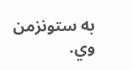به ستونزمن وي.